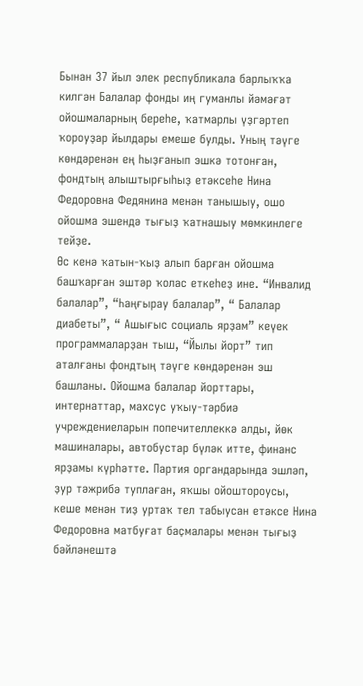Бынан 37 йыл элек республикала барлыҡҡа килгән Балалар фонды иң гуманлы йәмәғәт ойошмаларның береһе, ҡатмарлы үҙгәртеп ҡороуҙар йылдары емеше булды. Уның тәүге көндәренән ең һыҙғанып эшкә тотонған, фондтың алыштырғыһыҙ етәксеһе Нина Федоровна Федянина менән танышыу, ошо ойошма эшендә тығыҙ ҡатнашыу мөмкинлеге тейҙе.
Өс кенә ҡатын-ҡыҙ алып барған ойошма башҡарған эштәр ҡолас еткеһеҙ ине. “Инвалид балалар”, “Һаңғырау балалар”, “ Балалар диабеты”, “ Ашығыс социаль ярҙам” кеүек программаларҙан тыш, “Йылы йорт” тип аталғаны фондтың тәүге көндәренән эш башланы. Ойошма балалар йорттары, интернаттар, махсус уҡыу-тәрбиә учреждениеларын попечителлеккә алды, йөк машиналары, автобустар бүләк итте, финанс ярҙамы күрһәтте. Партия органдарында эшләп, ҙур тәжрибә туплаған, яҡшы ойоштороусы, кеше менән тиҙ уртаҡ тел табыусан етәксе Нина Федоровна матбуғат баҫмалары менән тығыҙ бәйләнештә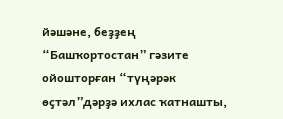йәшәне, беҙҙең “Башҡортостан” гәзите ойошторған “түңәрәк өҫтәл”дәрҙә ихлас ҡатнашты,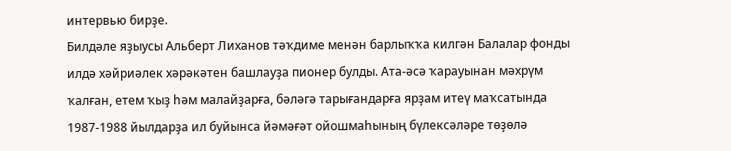интервью бирҙе.
Билдәле яҙыусы Альберт Лиханов тәҡдиме менән барлыҡҡа килгән Балалар фонды илдә хәйриәлек хәрәкәтен башлауҙа пионер булды. Ата-әсә ҡарауынан мәхрүм ҡалған, етем ҡыҙ һәм малайҙарға, бәләгә тарығандарға ярҙам итеү маҡсатында 1987-1988 йылдарҙа ил буйынса йәмәғәт ойошмаһының бүлексәләре төҙөлә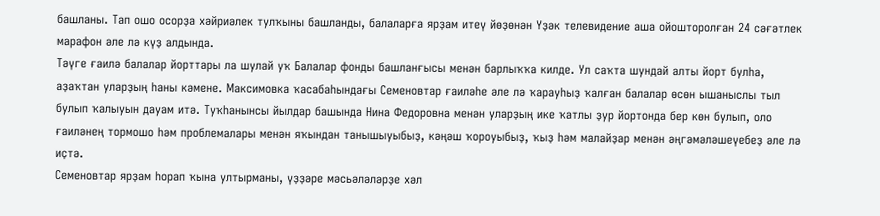башланы. Тап ошо осорҙа хәйриәлек тулҡыны башланды, балаларға ярҙам итеү йөҙөнән Үҙәк телевидение аша ойошторолған 24 сәғәтлек марафон әле лә күҙ алдында.
Тәүге ғаилә балалар йорттары ла шулай уҡ Балалар фонды башланғысы менән барлыҡҡа килде. Ул саҡта шундай алты йорт булһа, аҙаҡтан уларҙың һаны кәмене. Максимовка ҡасабаһындағы Семеновтар ғаиләһе әле лә ҡарауһыҙ ҡалған балалар өсөн ышаныслы тыл булып ҡалыуын дауам итә. Туҡһанынсы йылдар башында Нина Федоровна менән уларҙың ике ҡатлы ҙур йортонда бер көн булып, оло ғаиләнең тормошо һәм проблемалары менән яҡындан танышыуыбыҙ, кәңәш ҡороуыбыҙ, ҡыҙ һәм малайҙар менән әңгәмәләшеүебеҙ әле лә иҫтә.
Семеновтар ярҙам һорап ҡына ултырманы, үҙҙәре мәсьәләләрҙе хәл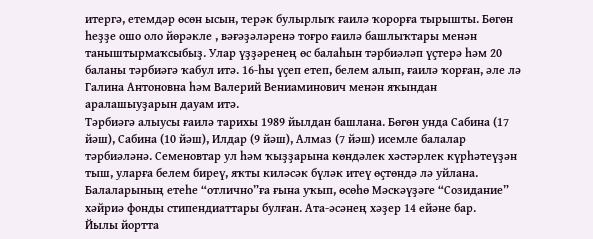итергә, етемдәр өсөн ысын, терәк булырлыҡ ғаилә ҡорорға тырышты. Бөгөн һеҙҙе ошо оло йөрәкле , вәғәҙәләренә тоғро ғаилә башлыҡтары менән таныштырмаҡсыбыҙ. Улар үҙҙәренең өс балаһын тәрбиәләп үҫтерә һәм 20 баланы тәрбиәгә ҡабул итә. 16-һы үҫеп етеп, белем алып, ғаилә ҡорған, әле лә Галина Антоновна һәм Валерий Вениаминович менән яҡындан аралашыуҙарын дауам итә.
Тәрбиәгә алыусы ғаилә тарихы 1989 йылдан башлана. Бөгөн унда Сабина (17 йәш), Сабина (10 йәш), Илдар (9 йәш), Алмаз (7 йәш) исемле балалар тәрбиәләнә. Семеновтар ул һәм ҡыҙҙарына көндәлек хәстәрлек күрһәтеүҙән тыш, уларға белем биреү, яҡты киләсәк бүләк итеү өҫтөндә лә уйлана. Балаларының етеһе “отлично”ға ғына уҡып, өсөһө Мәскәүҙәге “Созидание” хәйриә фонды стипендиаттары булған. Ата-әсәнең хәҙер 14 ейәне бар.
Йылы йортта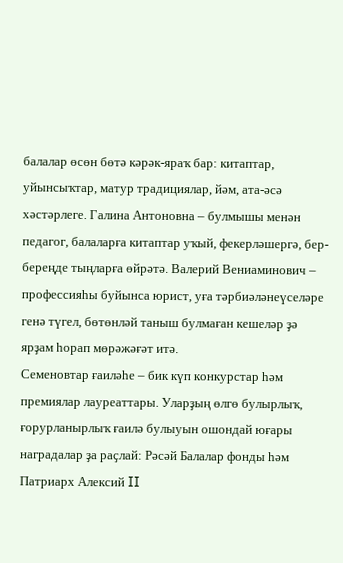балалар өсөн бөтә кәрәк-яраҡ бар: китаптар, уйынсыҡтар, матур традициялар, йәм, ата-әсә хәстәрлеге. Галина Антоновна – булмышы менән педагог, балаларға китаптар уҡый, фекерләшергә, бер-береңде тыңларға өйрәтә. Валерий Вениаминович – профессияһы буйынса юрист, уға тәрбиәләнеүселәре генә түгел, бөтөнләй таныш булмаған кешеләр ҙә ярҙам һорап мөрәжәғәт итә.
Семеновтар ғаиләһе – бик күп конкурстар һәм премиялар лауреаттары. Уларҙың өлгө булырлыҡ, ғорурланырлыҡ ғаилә булыуын ошондай юғары наградалар ҙа раҫлай: Рәсәй Балалар фонды һәм Патриарх Алексий II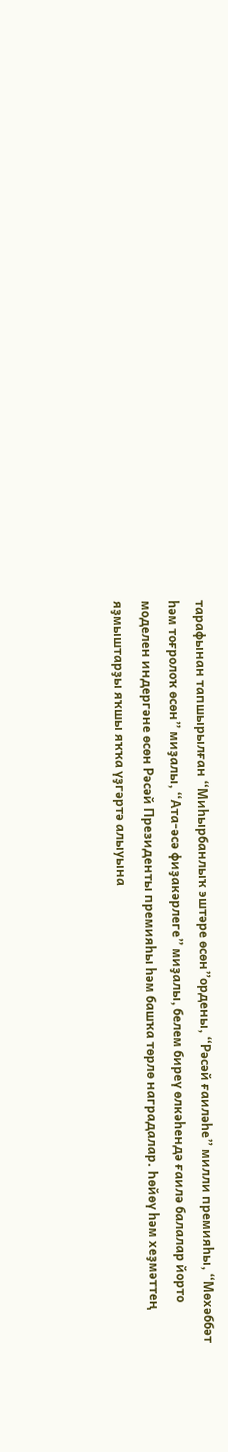тарафынан тапшырылған “Миһырбанлыҡ эштәре өсөн”ордены, “Рәсәй ғаиләһе” милли премияһы, “Мөхәббәт һәм тоғролоҡ өсөн” миҙалы, “Ата-әсә фиҙакәрлеге” миҙалы, белем биреү өлкәһендә ғаилә балалар йорто моделен индергәне өсөн Рәсәй Президенты премияһы һәм башҡа төрлө наградалар. Һөйөү һәм хеҙмәттең яҙмыштарҙы яҡшы яҡҡа үҙгәртә алыуына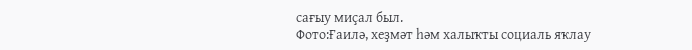сағыу миҫал был.
Фото:Ғаилә, хеҙмәт һәм халыҡты социаль яҡлау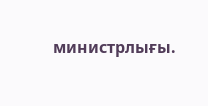министрлығы.